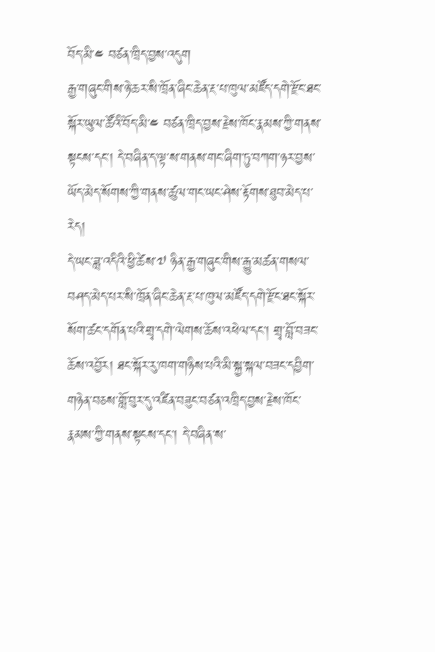བོད་མི་༤ བཙན་ཁྲིད་བྱས་འདུག
རྒྱ་གཞུང་གིས་ཉེ་ཆར་སི་ཁྲོན་ཞིང་ཆེན་རྔ་པ་ཁུལ་མཛོད་དགེ་རྫོང་ཐང་སྐོར་ཡུལ་ཚོའི་བོད་མི་༤ བཙན་ཁྲིད་བྱས་རྗེས་ཁོང་རྣམས་ཀྱི་གནས་སྟངས་དང་། དེ་བཞིན་ད་ལྟ་ས་གནས་གང་ཞིག་ཏུ་བཀག་ཉར་བྱས་ཡོད་མེད་སོགས་ཀྱི་གནས་ཚུལ་གང་ཡང་ཤེས་རྟོགས་ཐུབ་མེད་པ་རེད།
དེ་ཡང་ཟླ་འདིའི་ཕྱི་ཚེས་༧ ཉིན་རྒྱ་གཞུང་གིས་རྒྱུ་མཚན་གསལ་བཤད་མེད་པར་སི་ཁྲོན་ཞིང་ཆེན་རྔ་པ་ཁུལ་མཛོད་དགེ་རྫོང་ཐང་སྐོར་སོག་ཚང་དགོན་པའི་གྲྭ་དགེ་ལེགས་ཆོས་འཕེལ་དང་། གྲྭ་བློ་བཟང་ཆོས་འབྱོར། ཐང་སྐོར་རུ་ཁག་གཉིས་པའི་མི་སྐྱ་སྐལ་བཟང་དབྱིག་གཉེན་བཅས་གློ་བུར་དུ་འཛིན་བཟུང་བཙན་འཁྲིད་བྱས་རྗེས་ཁོང་རྣམས་ཀྱི་གནས་སྟངས་དང་། དེ་བཞིན་ས་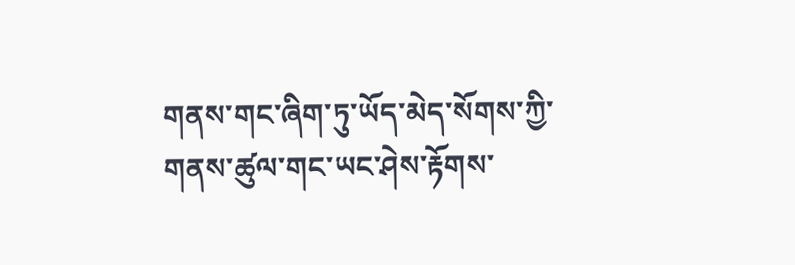གནས་གང་ཞིག་ཏུ་ཡོད་མེད་སོགས་ཀྱི་གནས་ཚུལ་གང་ཡང་ཤེས་རྟོགས་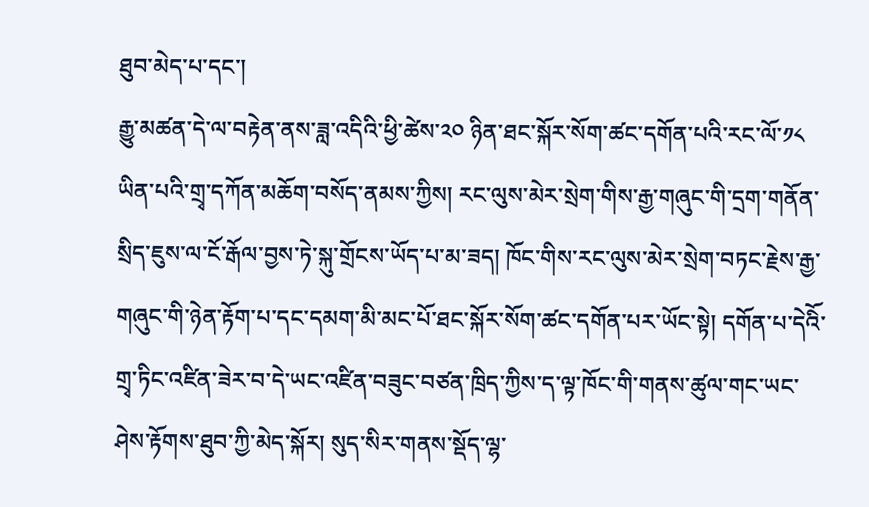ཐུབ་མེད་པ་དང་།
རྒྱུ་མཚན་དེ་ལ་བརྟེན་ནས་ཟླ་འདིའི་ཕྱི་ཚེས་༢༠ ཉིན་ཐང་སྐོར་སོག་ཚང་དགོན་པའི་རང་ལོ་༡༨ ཡིན་པའི་གྲྭ་དཀོན་མཆོག་བསོད་ནམས་ཀྱིས། རང་ལུས་མེར་སྲེག་གིས་རྒྱ་གཞུང་གི་དྲག་གནོན་སྲིད་ཇུས་ལ་ངོ་རྒོལ་བྱས་ཏེ་སྐུ་གྲོངས་ཡོད་པ་མ་ཟད། ཁོང་གིས་རང་ལུས་མེར་སྲེག་བཏང་རྗེས་རྒྱ་གཞུང་གི་ཉེན་རྟོག་པ་དང་དམག་མི་མང་པོ་ཐང་སྐོར་སོག་ཚང་དགོན་པར་ཡོང་སྟེ། དགོན་པ་དེའིོ་གྲྭ་ཏིང་འཛིན་ཟེར་བ་དེ་ཡང་འཛིན་བཟུང་བཙན་ཁྲིད་ཀྱིས་ད་ལྟ་ཁོང་གི་གནས་ཚུལ་གང་ཡང་ཤེས་རྟོགས་ཐུབ་ཀྱི་མེད་སྐོར། སུད་སིར་གནས་སྡོད་ལྷ་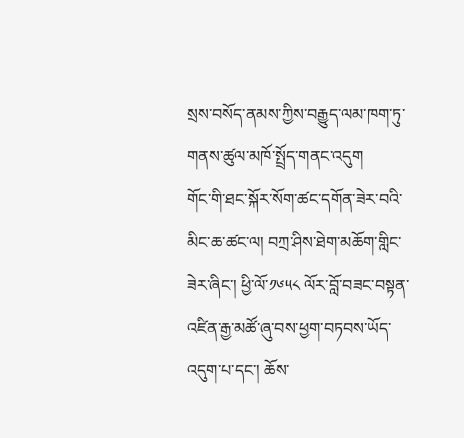སྲས་བསོད་ནམས་ཀྱིས་བརྒྱུད་ལམ་ཁག་ཏུ་གནས་ཚུལ་མཁོ་སྤྲོད་གནང་འདུག
གོང་གི་ཐང་སྐོར་སོག་ཚང་དགོན་ཟེར་བའི་མིང་ཆ་ཚང་ལ། བཀྲ་ཤིས་ཐེག་མཆོག་གླིང་ཟེར་ཞིང་། ཕྱི་ལོ་༡༦༥༨ ལོར་བློ་བཟང་བསྟན་འཛིན་རྒྱ་མཚོ་ཞུ་བས་ཕྱག་བཏབས་ཡོད་འདུག་པ་དང་། ཆོས་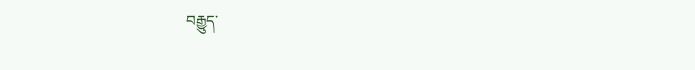བརྒྱུད་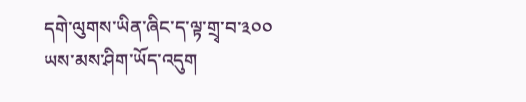དགེ་ལུགས་ཡིན་ཞིང་ད་ལྟ་གྲྭ་བ་༣༠༠ ཡས་མས་ཤིག་ཡོད་འདུག